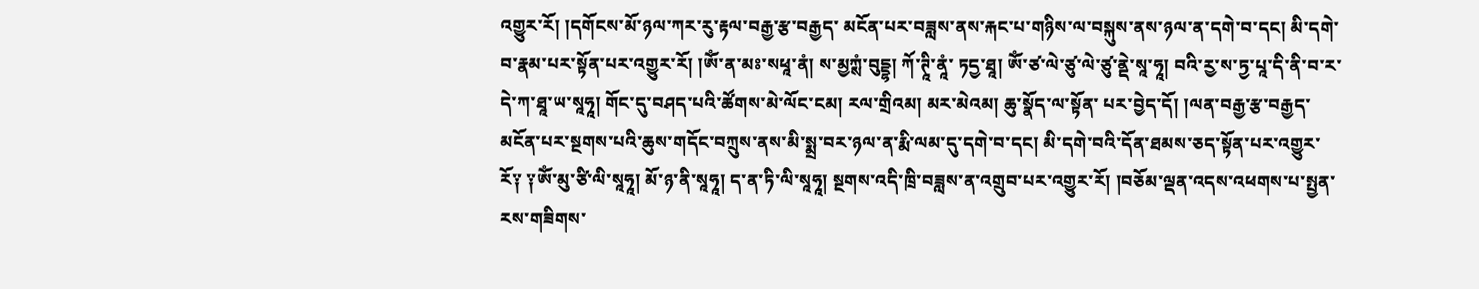འགྱུར་རོ། །དགོངས་མོ་ཉལ་ཀར་རུ་རྟལ་བརྒྱ་རྩ་བརྒྱད་ མངོན་པར་བཟླས་ནས་རྐང་པ་གཉིས་ལ་བསྐུས་ནས་ཉལ་ན་དགེ་བ་དང། མི་དགེ་བ་རྣམ་པར་སྟོན་པར་འགྱུར་རོ། །ཨོཾ་ན་མཿ་སཕཱ་ནཾ། ས་མྱཀྶཾ་བུདྡྷ། ཀོ་ཊཱི་ནཱཾ་ ཏདྱ་ཐཱ། ཨོཾ་ཙ་ལེ་ཙུ་ལེ་ཙུ་ནྡེ་སཱ་ཧཱ། བའི་རྱ་ས་ཏྱ་པཱ་དི་ནི་བ་ར་དེ་ཀ་ཐཱ་ཡ་སཱཧཱ། གོང་དུ་བཤད་པའི་ཚོགས་མེ་ལོང་ངམ། རལ་གྲིའམ། མར་མེའམ། ཆུ་སྣོད་ལ་སྟོན་ པར་བྱེད་དོ། །ལན་བརྒྱ་རྩ་བརྒྱད་མངོན་པར་སྔགས་པའི་ཆུས་གདོང་བཀྲུས་ནས་མི་སྨྲ་བར་ཉལ་ན་རྨི་ལམ་དུ་དགེ་བ་དང། མི་དགེ་བའི་དོན་ཐམས་ཅད་སྟོན་པར་འགྱུར་ རོ༑ ༑ཨོཾ་མུ་ཙི་ལི་སཱཧཱ། མོ་ཉ་ནི་སཱཧཱ། ད་ན་ཏི་ལི་སཱཧཱ། སྔགས་འདི་ཁྲི་བཟླས་ན་འགྲུབ་པར་འགྱུར་རོ། །བཅོམ་ལྡན་འདས་འཕགས་པ་སྤྱན་རས་གཟིགས་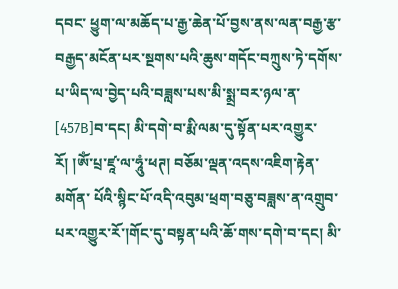དབང་ ཕྱུག་ལ་མཆོད་པ་རྒྱ་ཆེན་པོ་བྱས་ནས་ལན་བརྒྱ་རྩ་བརྒྱད་མངོན་པར་སྔགས་པའི་ཆུས་གདོང་བཀྲུས་ཏེ་དགོས་པ་ཡིད་ལ་བྱེད་པའི་བཟླས་པས་མི་སྨྲ་བར་ཉལ་ན་ [457B]བ་དང། མི་དགེ་བ་རྨི་ལམ་དུ་སྟོན་པར་འགྱུར་རོ། །ཨོཾ་པྲ་ཛཱ་ལ་ཧཱུཾ་ཕཊ། བཅོམ་ལྡན་འདས་འཇིག་རྟེན་མགོན་ པོའི་སྙིང་པོ་འདི་འབུམ་ཕྲག་བཅུ་བཟླས་ན་འགྲུབ་པར་འགྱུར་རོ་།གོང་དུ་བསྟན་པའི་ཆོ་གས་དགེ་བ་དང། མི་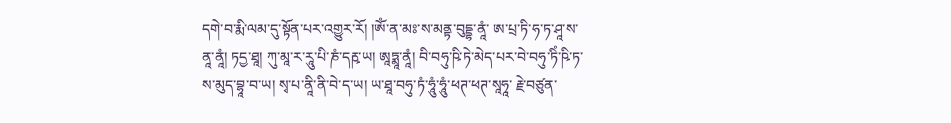དགེ་བ་རྨི་ལམ་དུ་སྟོན་པར་འགྱུར་རོ། །ཨོཾ་ན་མཿ་ས་མནྟ་བུདྡྷ་ནཱཾ་ ཨ་པྲ་ཏི་ཧ་ཏ་ཤཱ་ས་ནཱ་ནཱཾ། ཏདྱ་ཐཱ། ཀུ་མཱ་ར་རཱུ་པི་ཎཾ་དརྵ་ཡ། ཨཱཏྨཱ་ནཱཾ། བི་བཧུ་ཥི་ཏེ་མེད་པར་བེ་བཧུ་ཏིཾ་ཥི་ཏ་ས་མུད་བྷཱ་བ་ཡ། སྭ་པ་ནཱི་ནི་བེ་ད་ཡ། ཡ་ཐཱ་བཧུ་ཏཾ་ཧཱུཾ་ཧཱུཾ་ཕཊ་ཕཊ་སཱཧཱ་ རྗེ་བཙུན་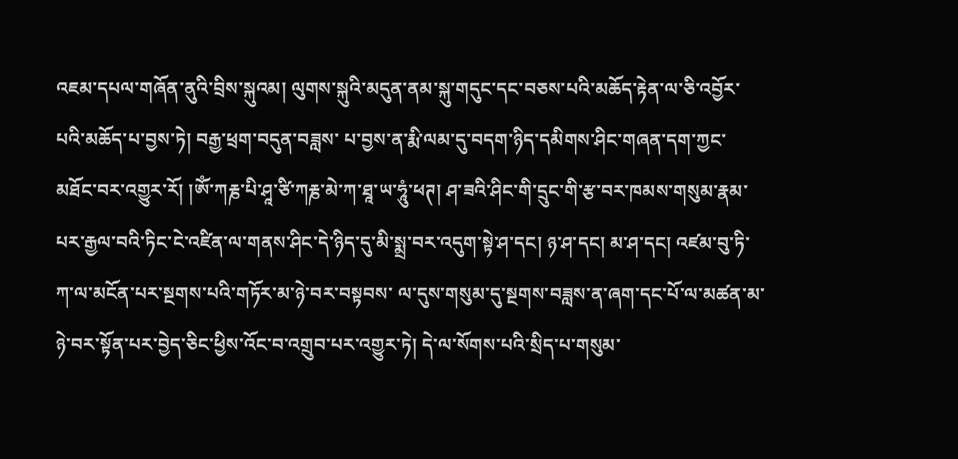འཇམ་དཔལ་གཞོན་ནུའི་བྲིས་སྐུའམ། ལུགས་སྐུའི་མདུན་ནམ་སྐུ་གདུང་དང་བཅས་པའི་མཆོད་རྟེན་ལ་ཅི་འབྱོར་པའི་མཆོད་པ་བྱས་ཏེ། བརྒྱ་ཕྲག་བདུན་བཟླས་ པ་བྱས་ན་རྨི་ལམ་དུ་བདག་ཉིད་དམིགས་ཤིང་གཞན་དག་ཀྱང་མཐོང་བར་འགྱུར་རོ། །ཨོཾ་ཀརྞ་པི་ཤཱ་ཙི་ཀརྞ་མེ་ཀ་ཐཱ་ཡ་ཧཱུཾ་ཕཊ། ཤ་ཟའི་ཤིང་གི་དྲུང་གི་རྩ་བར་ཁམས་གསུམ་རྣམ་ པར་རྒྱལ་བའི་ཏིང་ངེ་འཛིན་ལ་གནས་ཤིང་དེ་ཉིད་དུ་མི་སྨྲ་བར་འདུག་སྟེ་ཤ་དང། ཉ་ཤ་དང། མ་ཤ་དང། འཛམ་བུ་ཏི་ཀ་ལ་མངོན་པར་སྔགས་པའི་གཏོར་མ་ཉེ་བར་བསྟབས་ ལ་དུས་གསུམ་དུ་སྔགས་བཟླས་ན་ཞག་དང་པོ་ལ་མཚན་མ་ཉེ་བར་སྟོན་པར་བྱེད་ཅིང་ཕྱིས་འོང་བ་འགྲུབ་པར་འགྱུར་ཏེ། དེ་ལ་སོགས་པའི་སྲིད་པ་གསུམ་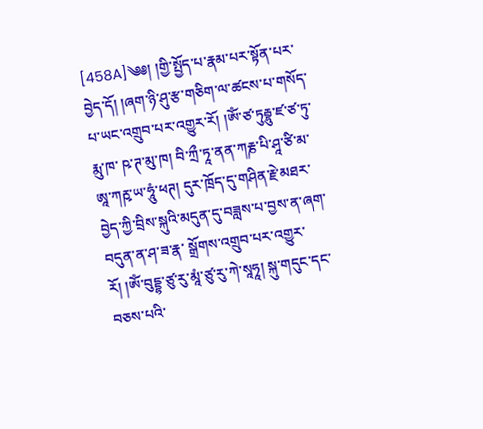[458A]༄༅། །གྱི་སྤྱོད་པ་རྣམ་པར་སྟོན་པར་བྱེད་དོ། །ཞག་ཉི་ཤུ་རྩ་གཅིག་ལ་ཚངས་པ་གསོད་པ་ཡང་འགྲུབ་པར་འགྱུར་རོ། །ཨོཾ་ཙ་ཏུརྦྷུ་ཛ་ཙ་ཏུ་རྨུ་ཁ་ ཥ་ཊ་མུ་ཁ། བི་ཀྲྀ་ཏཱ་ནན་ཀརྞ་པི་ཤཱ་ཙི་མ་ཨཱ་ཀརྵ་ཡ་ཧཱུཾ་ཕཊ། དུར་ཁྲོད་དུ་གཤིན་རྗེ་མཐར་བྱེད་ཀྱི་བྲིས་སྐུའི་མདུན་དུ་བཟླས་པ་བྱས་ན་ཞག་བདུན་ན་ཤ་ཟ་རྣ་ སྒྲོགས་འགྲུབ་པར་འགྱུར་རོ། །ཨོཾ་བུདྡྷ་ཙུ་རུ་མཱཾ་ཙུ་རུ་ཀེ་སཱཧཱ། སྐུ་གདུང་དང་བཅས་པའི་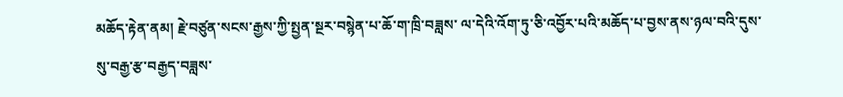མཆོད་རྟེན་ནམ། རྗེ་བཙུན་སངས་རྒྱས་ཀྱི་སྤྱན་སྔར་བསྙེན་པ་ཆོ་ག་ཁྲི་བཟླས་ ལ་དེའི་འོག་ཏུ་ཅི་འབྱོར་པའི་མཆོད་པ་བྱས་ནས་ཉལ་བའི་དུས་སུ་བརྒྱ་རྩ་བརྒྱད་བཟླས་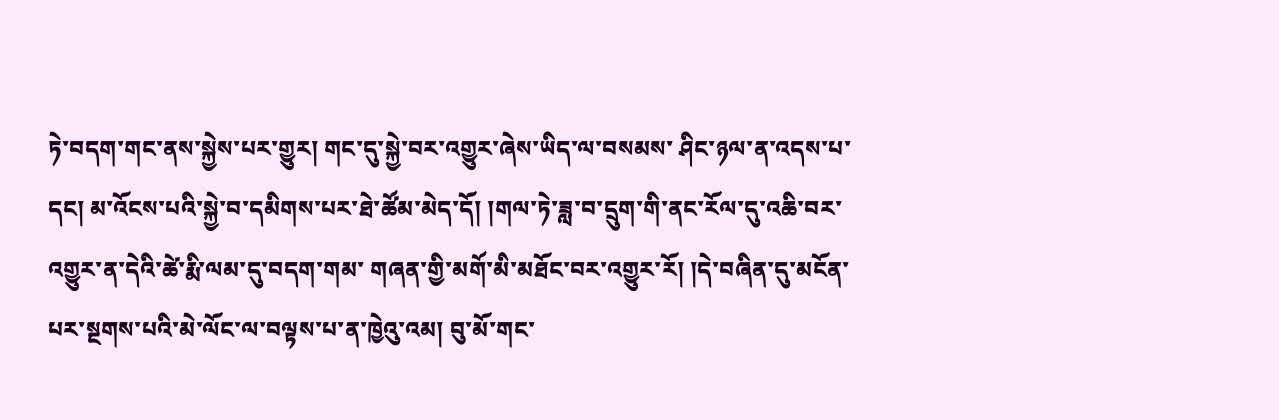ཏེ་བདག་གང་ནས་སྐྱེས་པར་གྱུར། གང་དུ་སྐྱེ་བར་འགྱུར་ཞེས་ཡིད་ལ་བསམས་ ཤིང་ཉལ་ན་འདས་པ་དང། མ་འོངས་པའི་སྐྱེ་བ་དམིགས་པར་ཐེ་ཚོམ་མེད་དོ། །གལ་ཏེ་ཟླ་བ་དྲུག་གི་ནང་རོལ་དུ་འཆི་བར་འགྱུར་ན་དེའི་ཚེ་རྨི་ལམ་དུ་བདག་གམ་ གཞན་གྱི་མགོ་མི་མཐོང་བར་འགྱུར་རོ། །དེ་བཞིན་དུ་མངོན་པར་སྔགས་པའི་མེ་ལོང་ལ་བལྟས་པ་ན་ཁྱེའུ་འམ། བུ་མོ་གང་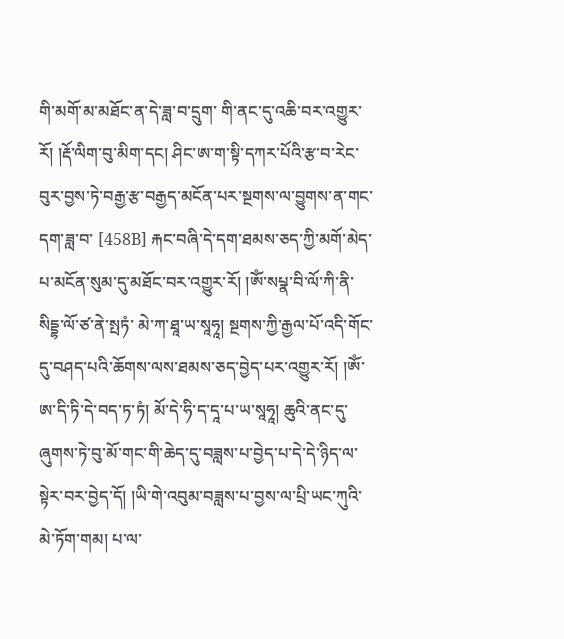གི་མགོ་མ་མཐོང་ན་དེ་ཟླ་བ་དྲུག་ གི་ནང་དུ་འཆི་བར་འགྱུར་རོ། །རྡོ་ལིག་བུ་མིག་དང། ཤིང་ཨ་ག་སྟི་དཀར་པོའི་རྩ་བ་རེང་བུར་བྱས་ཏེ་བརྒྱ་རྩ་བརྒྱད་མངོན་པར་སྔགས་ལ་བྱུགས་ན་གང་དག་ཟླ་བ་ [458B] རྐང་བཞི་དེ་དག་ཐམས་ཅད་ཀྱི་མགོ་མེད་པ་མངོན་སུམ་དུ་མཐོང་བར་འགྱུར་རོ། །ཨོཾ་སཔྣ་བི་ལོ་ཀི་ནི་སིདྡྷ་ལོ་ཙ་ནེ་སྤཏཾ་ མེ་ཀ་ཐཱ་ཡ་སཱཧཱ། སྔགས་ཀྱི་རྒྱལ་པོ་འདི་གོང་དུ་བཤད་པའི་ཆོགས་ལས་ཐམས་ཅད་བྱེད་པར་འགྱུར་རོ། །ཨོཾ་ཨ་དི་ཏི་དེ་བད་ཏ་ཏཾ། མོ་དེ་ཧི་ད་དཱ་པ་ཡ་སཱཧཱ། ཆུའི་ནང་དུ་ ཞུགས་ཏེ་བུ་མོ་གང་གི་ཆེད་དུ་བཟླས་པ་བྱེད་པ་དེ་དེ་ཉིད་ལ་སྟེར་བར་བྱེད་དོ། །ཡི་གེ་འབུམ་བཟླས་པ་བྱས་ལ་པྲི་ཡང་ཀུའི་མེ་ཏོག་གམ། པ་ལ་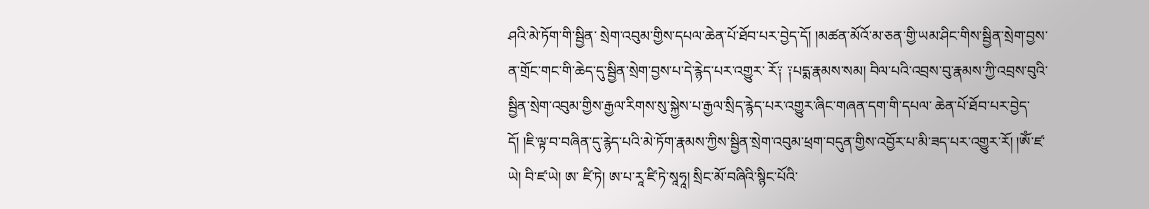ཤའི་མེ་ཏོག་གི་སྦྱིན་ སྲེག་འབུམ་གྱིས་དཔལ་ཆེན་པོ་ཐོབ་པར་བྱེད་དོ། །མཚན་མོའོ་མ་ཅན་གྱི་ཡམ་ཤིང་གིས་སྦྱིན་སྲེག་བྱས་ན་གྲོང་གང་གི་ཆེད་དུ་སྦྱིན་སྲེག་བྱས་པ་དེ་རྙེད་པར་འགྱུར་ རོ༑ ༑པདྨ་རྣམས་སམ། བིལ་པའི་འབྲས་བུ་རྣམས་ཀྱི་འབྲས་བུའི་སྦྱིན་སྲེག་འབུམ་གྱིས་རྒྱལ་རིགས་སུ་སྐྱེས་པ་རྒྱལ་སྲིད་རྙེད་པར་འགྱུར་ཞིང་གཞན་དག་གི་དཔལ་ ཆེན་པོ་ཐོབ་པར་བྱེད་དོ། །ཇི་ལྟ་བ་བཞིན་དུ་རྙེད་པའི་མེ་ཏོག་རྣམས་ཀྱིས་སྦྱིན་སྲེག་འབུམ་ཕྲག་བདུན་གྱིས་འབྱོར་པ་མི་ཟད་པར་འགྱུར་རོ། །ཨོཾ་ཛ་ཡེ། བི་ཛ་ཡེ། ཨ་ ཛི་ཏེ། ཨ་པ་རཱ་ཛི་ཏེ་སཱཧཱ། སྲིང་མོ་བཞིའི་སྙིང་པོའི་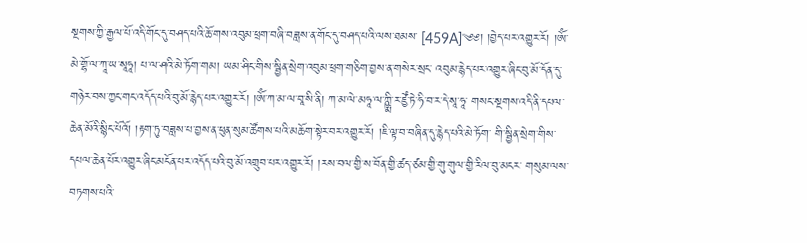སྔགས་ཀྱི་རྒྱལ་པོ་འདི་གོང་དུ་བཤད་པའི་ཆོ་གས་འབུམ་ཕྲག་བཞི་བཟླས་ན་གོང་དུ་བཤད་པའི་ལས་ཐམས་ [459A]༄༅། །བྱེད་པར་འགྱུར་རོ། །ཨོཾ་མེ་གྷོ་ལ་ཀཱ་ཡ་སཱཧཱ། པ་ལ་ཤའི་མེ་ཏོག་གམ། ཡམ་ཤིང་གིས་སྦྱིན་སྲེག་འབུམ་ཕྲག་གཅིག་བྱས་ན་གསེར་སྲང་ འབུམ་རྙེད་པར་འགྱུར་ཞིང་བུ་མོ་དོན་དུ་གཉེར་བས་ཀྱང་གང་འདོད་པའི་བུ་མོ་རྙེད་པར་འགྱུར་རོ། །ཨོཾ་ཀ་མ་ལ་བཱ་སི་ནི། ཀ་མ་ལེ་མཧཱ་ལ་ཀྵྨི་ར་ཛྱེཾ་ཏེ་ཧི་བ་ར་དེ་སཱ་ཧཱ་ གསང་སྔགས་འདི་ནི་དཔལ་ཆེན་མོའི་སྙིང་པོའོ། །རྟག་ཏུ་བཟླས་པ་བྱས་ན་ཕུན་སུམ་ཚོགས་པའི་མཆོག་སྟེར་བར་འགྱུར་རོ། །ཇི་ལྟ་བ་བཞིན་དུ་རྙེད་པའི་མེ་ཏོག་ གི་སྦྱིན་སྲེག་གིས་དཔལ་ཆེན་པོར་འགྱུར་ཞིང་མངོན་པར་འདོད་པའི་བུ་མོ་འགྲུབ་པར་འགྱུར་རོ། །རས་བལ་གྱི་ས་བོན་གྱི་ཚད་ཙམ་གྱི་གུ་གུལ་གྱི་རིལ་བུ་མངར་ གསུམ་ལས་བཏགས་པའི་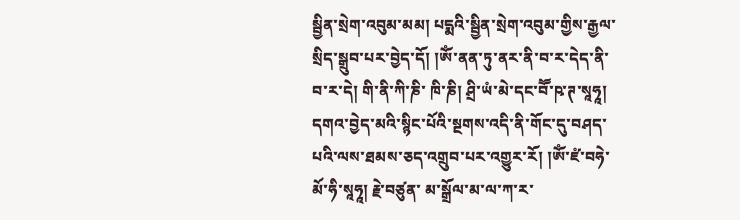སྦྱིན་སྲེག་འབུམ་མམ། པདྨའི་སྦྱིན་སྲེག་འབུམ་གྱིས་རྒྱལ་སྲིད་སྒྲུབ་པར་བྱེད་དོ། །ཨོཾ་ནན་ཏུ་ནར་ནི་བ་ར་དེད་ནི་བ་ར་དེ། གི་ནི་ཀི་ཎི་ ཁི་ཎི། ཤྲི་ཡཾ་མེ་དང་བཽ་ཥ་ཊ་སཱཧཱ། དགའ་བྱེད་མའི་སྙིང་པོའི་སྔགས་འདི་ནི་གོང་དུ་བཤད་པའི་ལས་ཐམས་ཅད་འགྲུབ་པར་འགྱུར་རོ། །ཨོཾ་ཛཾ་བཧེ་མོ་ཧི་སཱཧཱ། རྗེ་བཙུན་ མ་སྒྲོལ་མ་ལ་ཀ་ར་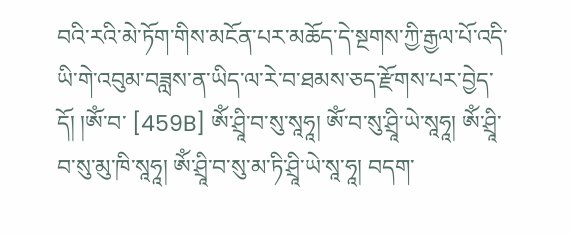བའི་རའི་མེ་ཏོག་གིས་མངོན་པར་མཆོད་དེ་སྔགས་ཀྱི་རྒྱལ་པོ་འདི་ཡི་གེ་འབུམ་བཟླས་ན་ཡིད་ལ་རེ་བ་ཐམས་ཅད་རྫོགས་པར་བྱེད་དོ། །ཨོཾ་བ་ [459B] ཨོཾ་ཤྲཱི་བ་སུ་སཱཧཱ། ཨོཾ་བ་སུ་ཤྲཱི་ཡེ་སཱཧཱ། ཨོཾ་ཤྲཱི་བ་སུ་མུ་ཁི་སཱཧཱ། ཨོཾ་ཤྲཱི་བ་སུ་མ་ཏི་ཤྲཱི་ཡེ་སཱ་ཧཱ། བདག་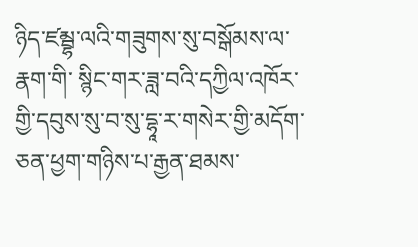ཉིད་ཛམྦྷ་ལའི་གཟུགས་སུ་བསྒོམས་ལ་རྣག་གི་ སྙིང་གར་ཟླ་བའི་དཀྱིལ་འཁོར་གྱི་དབུས་སུ་བ་སུ་དྷཱ་ར་གསེར་གྱི་མདོག་ཅན་ཕྱག་གཉིས་པ་རྒྱན་ཐམས་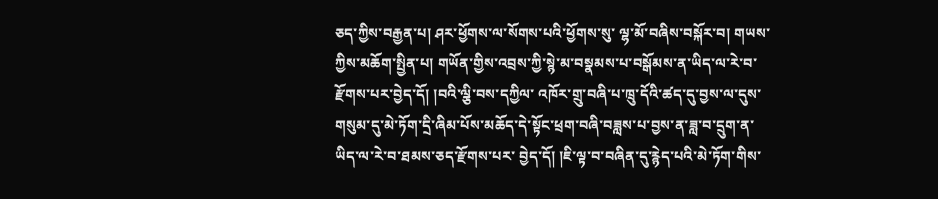ཅད་ཀྱིས་བརྒྱན་པ། ཤར་ཕྱོགས་ལ་སོགས་པའི་ཕྱོགས་སུ་ ལྷ་མོ་བཞིས་བསྐོར་བ། གཡས་ཀྱིས་མཆོག་སྤྱིན་པ། གཡོན་གྱིས་འབྲས་ཀྱི་སྙེ་མ་བསྣམས་པ་བསྒོམས་ན་ཡིད་ལ་རེ་བ་རྫོགས་པར་བྱེད་དོ། །བའི་ལྕི་བས་དཀྱིལ་ འཁོར་གྲུ་བཞི་པ་ཁྲུ་དོའི་ཚད་དུ་བྱས་ལ་དུས་གསུམ་དུ་མེ་ཏོག་དྲི་ཞིམ་པོས་མཆོད་དེ་སྟོང་ཕྲག་བཞི་བཟླས་པ་བྱས་ན་ཟླ་བ་དྲུག་ན་ཡིད་ལ་རེ་བ་ཐམས་ཅད་རྫོགས་པར་ བྱེད་དོ། །ཇི་ལྟ་བ་བཞིན་དུ་རྙེད་པའི་མེ་ཏོག་གིས་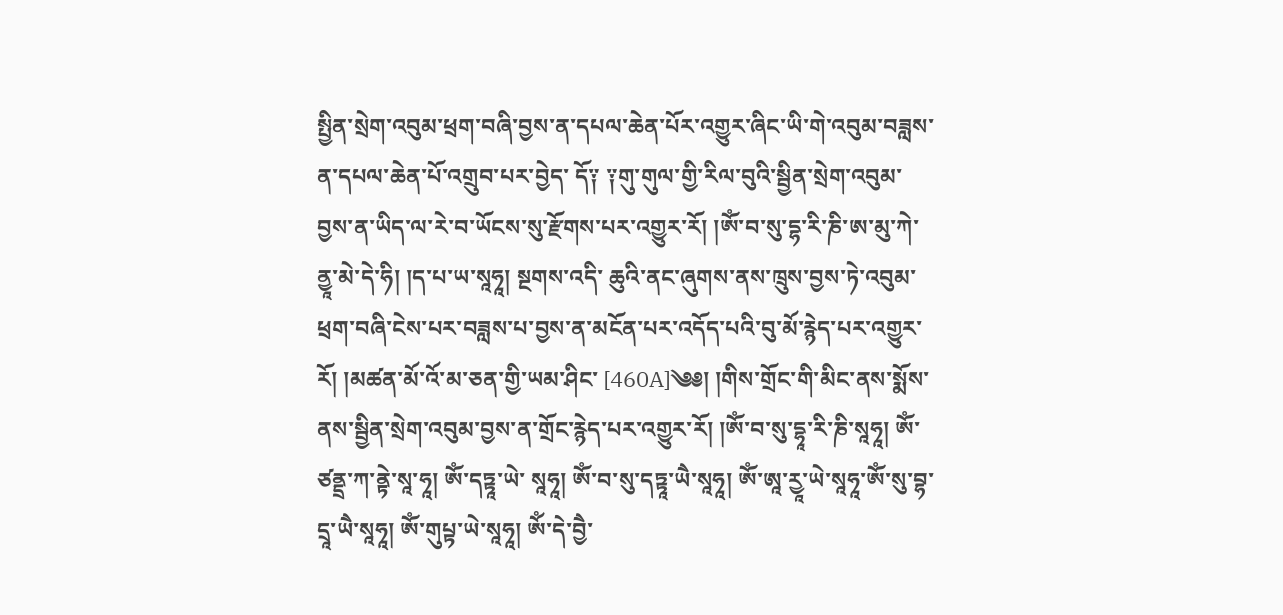སྤྱིན་སྲེག་འབུམ་ཕྲག་བཞི་བྱས་ན་དཔལ་ཆེན་པོར་འགྱུར་ཞིང་ཡི་གེ་འབུམ་བཟླས་ན་དཔལ་ཆེན་པོ་འགྲུབ་པར་བྱེད་ དོ༑ ༑གུ་གུལ་གྱི་རིལ་བུའི་སྦྱིན་སྲེག་འབུམ་བྱས་ན་ཡིད་ལ་རེ་བ་ཡོངས་སུ་རྫོགས་པར་འགྱུར་རོ། །ཨོཾ་བ་སུ་དྷ་རི་ཎི་ཨ་མུ་ཀེ་ནྱཱ་མེ་དེ་ཧི། །ད་པ་ཡ་སཱཧཱ། སྔགས་འདི་ ཆུའི་ནང་ཞུགས་ནས་ཁྲུས་བྱས་ཏེ་འབུམ་ཕྲག་བཞི་ངེས་པར་བཟླས་པ་བྱས་ན་མངོན་པར་འདོད་པའི་བུ་མོ་རྙེད་པར་འགྱུར་རོ། །མཚན་མོ་འོ་མ་ཅན་གྱི་ཡམ་ཤིང་ [460A]༄༅། །གིས་གྲོང་གི་མིང་ནས་སྨོས་ནས་སྦྱིན་སྲེག་འབུམ་བྱས་ན་གྲོང་རྙེད་པར་འགྱུར་རོ། །ཨོཾ་བ་སུ་དྷཱ་རི་ཎི་སཱཧཱ། ཨོཾ་ཙནྡྲ་ཀ་ནྟེ་སཱ་ཧཱ། ཨོཾ་དཏྟཱ་ཡེ་ སཱཧཱ། ཨོཾ་བ་སུ་དཏྟཱ་ཡཻ་སཱཧཱ། ཨོཾ་ཨཱ་རྱཱ་ཡེ་སཱཧཱ་ཨོཾ་སུ་བྷ་དྲཱ་ཡཻ་སཱཧཱ། ཨོཾ་གུཔྟ་ཡེ་སཱཧཱ། ཨོཾ་དེ་བྱཻ་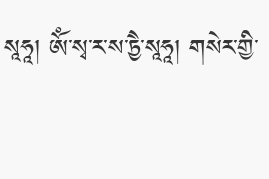སཱཧཱ། ཨོཾ་སྭ་ར་ས་ཏྱཻ་སཱཧཱ། གསེར་གྱི་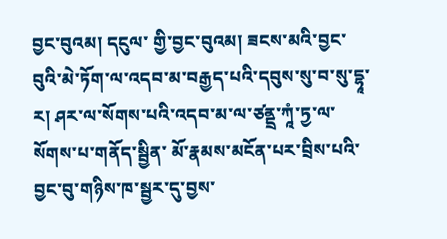བྱང་བུའམ། དངུལ་ གྱི་བྱང་བུའམ། ཟངས་མའི་བྱང་བུའི་མེ་ཏོག་ལ་འདབ་མ་བརྒྱད་པའི་དབུས་སུ་བ་སུ་དྷཱ་ར། ཤར་ལ་སོགས་པའི་འདབ་མ་ལ་ཙནྡྲ་ཀཱཾ་ཏྱ་ལ་སོགས་པ་གནོད་སྦྱིན་ མོ་རྣམས་མངོན་པར་བྲིས་པའི་བྱང་བུ་གཉིས་ཁ་སྦྱར་དུ་བྱས་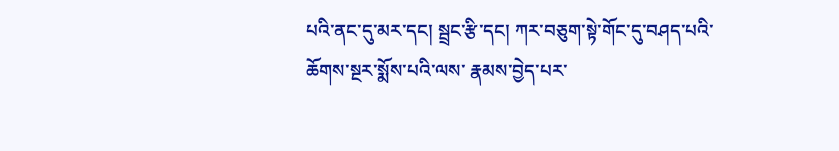པའི་ནང་དུ་མར་དང། སྦྲང་རྩི་དང། ཀར་བཅུག་སྟེ་གོང་དུ་བཤད་པའི་ཆོགས་སྔར་སྨོས་པའི་ལས་ རྣམས་བྱེད་པར་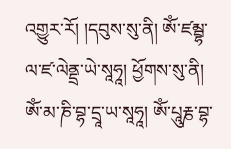འགྱུར་རོ། །དབུས་སུ་ནི། ཨོཾ་ཛམྦྷ་ལ་ཛ་ལེནྡྲ་ཡེ་སཱཧཱ། ཕྱོགས་སུ་ནི། ཨོཾ་མ་ཎི་བྷ་དྲཱ་ཡ་སཱཧཱ། ཨོཾ་པཱུརྞ་བྷ་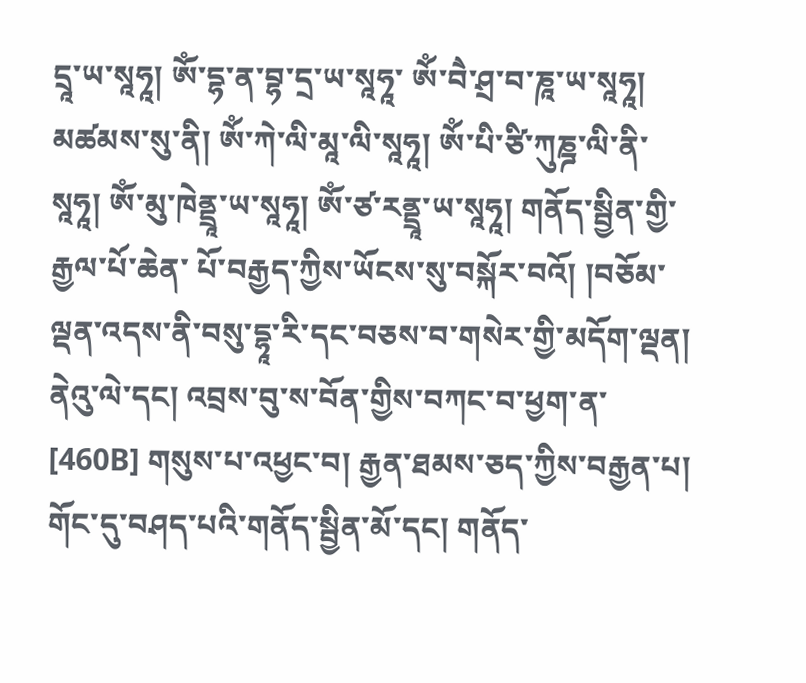དྲཱ་ཡ་སཱཧཱ། ཨོཾ་དྷ་ན་བྷ་དྲ་ཡ་སཱཧཱ་ ཨོཾ་བཻ་ཤྲ་བ་ཎཱ་ཡ་སཱཧཱ། མཚམས་སུ་ནི། ཨོཾ་ཀེ་ལི་མཱ་ལི་སཱཧཱ། ཨོཾ་པི་ཙི་ཀུཎྜ་ལི་ནི་སཱཧཱ། ཨོཾ་མུ་ཁེནྡྲཱ་ཡ་སཱཧཱ། ཨོཾ་ཙ་རནྡྲཱ་ཡ་སཱཧཱ། གནོད་སྦྱིན་གྱི་རྒྱལ་པོ་ཆེན་ པོ་བརྒྱད་ཀྱིས་ཡོངས་སུ་བསྐོར་བའོ། །བཅོམ་ལྡན་འདས་ནི་བསུ་དྷཱ་རི་དང་བཅས་བ་གསེར་གྱི་མདོག་ལྡན། ནེའུ་ལེ་དང། འབྲས་བུ་ས་བོན་གྱིས་བཀང་བ་ཕྱག་ན་ [460B] གསུས་པ་འཕྱང་བ། རྒྱན་ཐམས་ཅད་ཀྱིས་བརྒྱན་པ། གོང་དུ་བཤད་པའི་གནོད་སྦྱིན་མོ་དང། གནོད་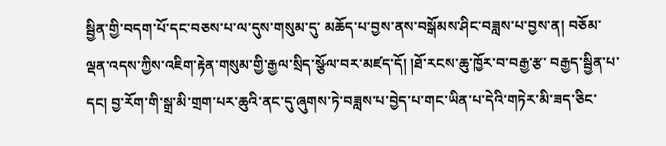སྦྱིན་གྱི་བདག་པོ་དང་བཅས་པ་ལ་དུས་གསུམ་དུ་ མཆོད་པ་བྱས་ནས་བསྒོམས་ཤིང་བཟླས་པ་བྱས་ན། བཅོམ་ལྡན་འདས་ཀྱིས་འཇིག་རྟེན་གསུམ་གྱི་རྒྱལ་སྲིད་སྩོལ་བར་མཛད་དོ། །ཐོ་རངས་ཆུ་ཁྱོར་བ་བརྒྱ་རྩ་ བརྒྱད་སྦྱིན་པ་དང། བྱ་རོག་གི་སྒྲ་མི་གྲག་པར་ཆུའི་ནང་དུ་ཞུགས་ཏེ་བཟླས་པ་བྱེད་པ་གང་ཡིན་པ་དེའི་གཏེར་མི་ཟད་ཅིང་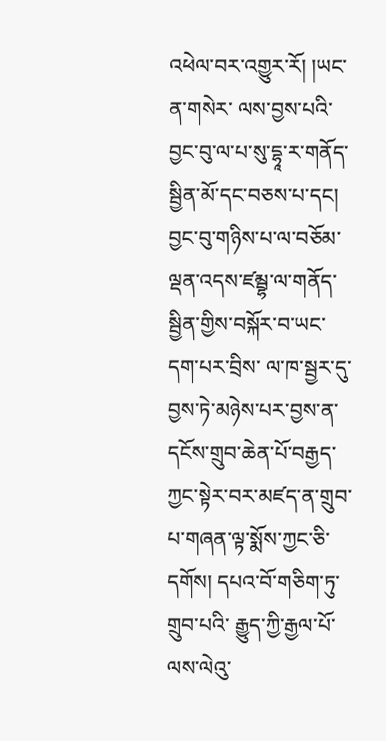འཕེལ་བར་འགྱུར་རོ། །ཡང་ན་གསེར་ ལས་བྱས་པའི་བྱང་བུ་ལ་པ་སུ་དྷཱ་ར་གནོད་སྦྱིན་མོ་དང་བཅས་པ་དང། བྱང་བུ་གཉིས་པ་ལ་བཅོམ་ལྡན་འདས་ཛམྦྷ་ལ་གནོད་སྦྱིན་གྱིས་བསྐོར་བ་ཡང་དག་པར་བྲིས་ ལ་ཁ་སྦྱར་དུ་བྱས་ཏེ་མཉེས་པར་བྱས་ན་དངོས་གྲུབ་ཆེན་པོ་བརྒྱད་ཀྱང་སྟེར་བར་མཛད་ན་གྲུབ་པ་གཞན་ལྟ་སྨོས་ཀྱང་ཅི་དགོས། དཔའ་བོ་གཅིག་ཏུ་གྲུབ་པའི་ རྒྱུད་ཀྱི་རྒྱལ་པོ་ལས་ལེའུ་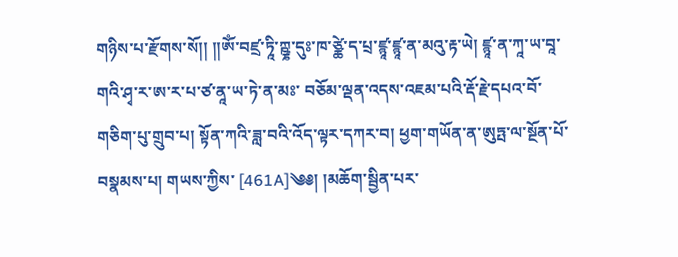གཉིས་པ་རྫོགས་སོ།། །།ཨོཾ་བཛྲ་ཏཱི་ཀྵྞ་དུཿ་ཁ་ཙྪེ་ད་པྲ་ཛྙཱ་ཛྙཱ་ན་མའུ་རྟ་ཡེ། ཛྙཱ་ན་ཀཱ་ཡ་བཱ་གའི་ཤྭ་ར་ཨ་ར་པ་ཙ་ནཱ་ཡ་ཏེ་ན་མཿ་ བཅོམ་ལྡན་འདས་འཇམ་པའི་རྡོ་རྗེ་དཔའ་བོ་གཅིག་པུ་གྲུབ་པ། སྟོན་ཀའི་ཟླ་བའི་འོད་ལྟར་དཀར་བ། ཕྱག་གཡོན་ན་ཨུཏྤ་ལ་སྔོན་པོ་བསྣམས་པ། གཡས་ཀྱིས་ [461A]༄༅། །མཆོག་སྦྱིན་པར་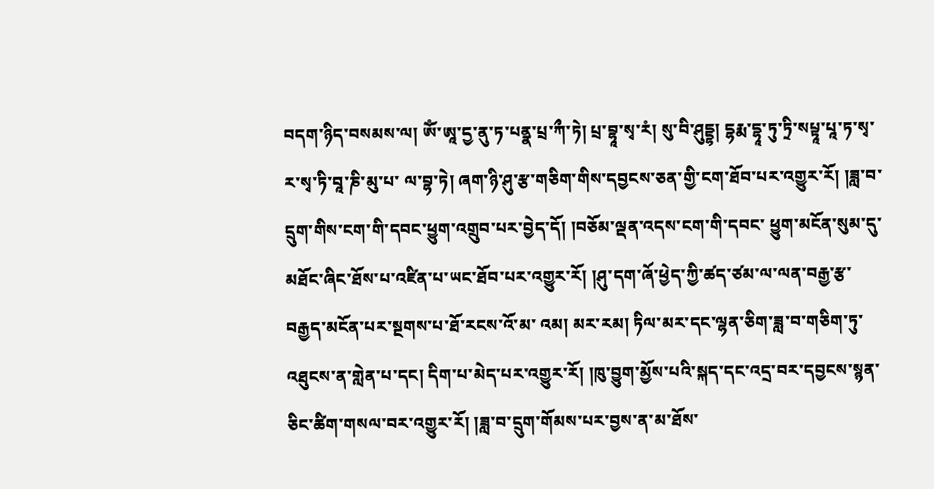བདག་ཉིད་བསམས་ལ། ཨོཾ་ཨཱ་དྱ་ནུ་ཏ་པནྣ་པྲ་ཀྀ་ཏེ། པྲ་བྷཱ་སྭ་རཾ། སུ་བི་ཤུདྡྷ། དྷརྨ་དྷཱ་ཏུ་ཏྲི་སཔྟཱ་པཱ་ཏ་སྭ་ར་སྭ་ཏི་བཱ་ཎི་མུ་པ་ ལ་བྷ་ཏེ། ཞག་ཉི་ཤུ་རྩ་གཅིག་གིས་དབྱངས་ཅན་གྱི་ངག་ཐོབ་པར་འགྱུར་རོ། །ཟླ་བ་དྲུག་གིས་ངག་གི་དབང་ཕྱུག་འགྲུབ་པར་བྱེད་དོ། །བཅོམ་ལྡན་འདས་ངག་གི་དབང་ ཕྱུག་མངོན་སུམ་དུ་མཐོང་ཞིང་ཐོས་པ་འཛིན་པ་ཡང་ཐོབ་པར་འགྱུར་རོ། །ཤུ་དག་ཞོ་ཕྱེད་ཀྱི་ཚད་ཙམ་ལ་ལན་བརྒྱ་རྩ་བརྒྱད་མངོན་པར་སྔགས་པ་ཐོ་རངས་འོ་མ་ འམ། མར་རམ། ཏིལ་མར་དང་ལྷན་ཅིག་ཟླ་བ་གཅིག་ཏུ་འཐུངས་ན་གླེན་པ་དང། དིག་པ་མེད་པར་འགྱུར་རོ། །ཁུ་བྱུག་མྱོས་པའི་སྐད་དང་འདྲ་བར་དབྱངས་སྙན་ ཅིང་ཚིག་གསལ་བར་འགྱུར་རོ། །ཟླ་བ་དྲུག་གོམས་པར་བྱས་ན་མ་ཐོས་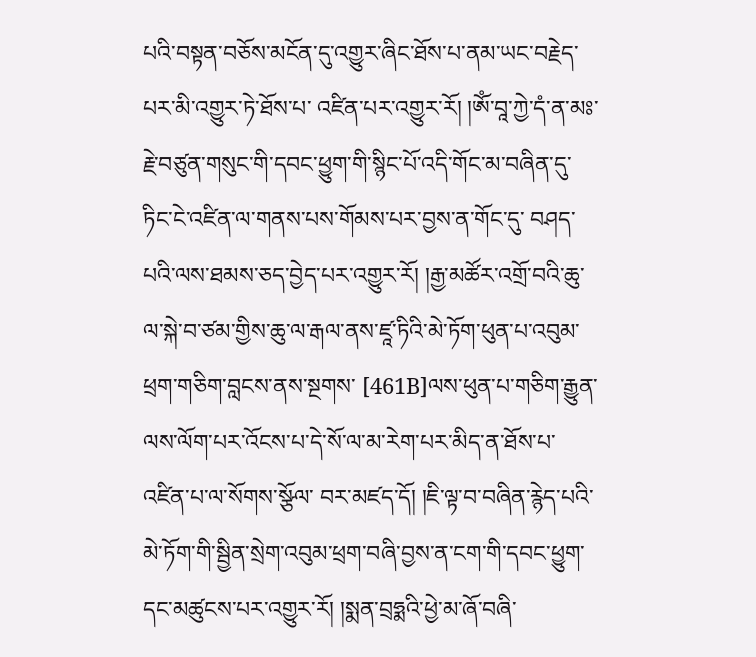པའི་བསྟན་བཅོས་མངོན་དུ་འགྱུར་ཞིང་ཐོས་པ་ནམ་ཡང་བརྗེད་པར་མི་འགྱུར་ཏེ་ཐོས་པ་ འཛིན་པར་འགྱུར་རོ། །ཨོཾ་བཱ་ཀྱེ་དཾ་ན་མཿ་རྗེ་བཙུན་གསུང་གི་དབང་ཕྱུག་གི་སྙིང་པོ་འདི་གོང་མ་བཞིན་དུ་ཏིང་ངེ་འཛིན་ལ་གནས་པས་གོམས་པར་བྱས་ན་གོང་དུ་ བཤད་པའི་ལས་ཐམས་ཅད་བྱེད་པར་འགྱུར་རོ། །རྒྱ་མཚོར་འགྲོ་བའི་ཆུ་ལ་སྐེ་བ་ཙམ་གྱིས་ཆུ་ལ་རྒལ་ནས་ཛཱ་ཏིའི་མེ་ཏོག་ཕུན་པ་འབུམ་ཕྲག་གཅིག་བླངས་ནས་སྔགས་ [461B]ལས་ཕུན་པ་གཅིག་རྒྱུན་ལས་ལོག་པར་འོངས་པ་དེ་སོ་ལ་མ་རེག་པར་མིད་ན་ཐོས་པ་འཛིན་པ་ལ་སོགས་སྩོལ་ བར་མཛད་དོ། །ཇི་ལྟ་བ་བཞིན་རྙེད་པའི་མེ་ཏོག་གི་སྦྱིན་སྲེག་འབུམ་ཕྲག་བཞི་བྱས་ན་ངག་གི་དབང་ཕྱུག་དང་མཚུངས་པར་འགྱུར་རོ། །སྨན་བྲཧྨའི་ཕྱེ་མ་ཞོ་བཞི་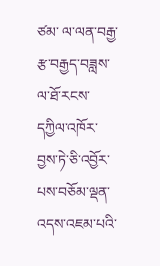ཙམ་ ལ་ལན་བརྒྱ་རྩ་བརྒྱད་བཟླས་ལ་ཐོ་རངས་དཀྱིལ་འཁོར་བྱས་ཏེ་ཅི་འབྱོར་པས་བཅོམ་ལྡན་འདས་འཇམ་པའི་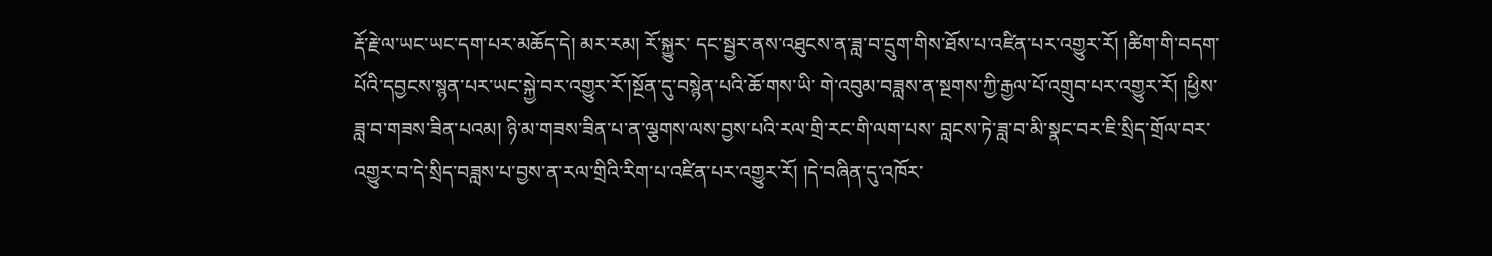རྡོ་རྗེ་ལ་ཡང་ཡང་དག་པར་མཆོད་དེ། མར་རམ། རོ་སྐྱུར་ དང་སྦྱར་ནས་འཐུངས་ན་ཟླ་བ་དྲུག་གིས་ཐོས་པ་འཛིན་པར་འགྱུར་རོ། །ཚིག་གི་བདག་པོའི་དབྱངས་སྙན་པར་ཡང་སྐྱེ་བར་འགྱུར་རོ་།སྔོན་དུ་བསྙེན་པའི་ཆོ་གས་ཡི་ གེ་འབུམ་བཟླས་ན་སྔགས་ཀྱི་རྒྱལ་པོ་འགྲུབ་པར་འགྱུར་རོ། །ཕྱིས་ཟླ་བ་གཟས་ཟིན་པའམ། ཉི་མ་གཟས་ཟིན་པ་ན་ལྕགས་ལས་བྱས་པའི་རལ་གྲི་རང་གི་ལག་པས་ བླངས་ཏེ་ཟླ་བ་མི་སྣང་བར་ཇི་སྲིད་གྲོལ་བར་འགྱུར་བ་དེ་སྲིད་བཟླས་པ་བྱས་ན་རལ་གྲིའི་རིག་པ་འཛིན་པར་འགྱུར་རོ། །དེ་བཞིན་དུ་འཁོར་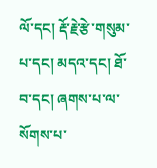ལོ་དང། རྡོ་རྗེ་རྩེ་གསུམ་ པ་དང། མདའ་དང། ཐོ་བ་དང། ཞགས་པ་ལ་སོགས་པ་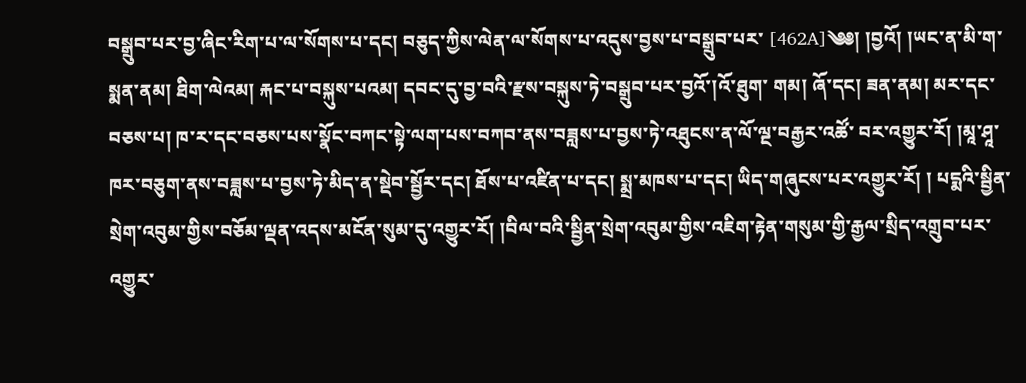བསྒྲུབ་པར་བྱ་ཞིང་རིག་པ་ལ་སོགས་པ་དང། བཅུད་ཀྱིས་ལེན་ལ་སོགས་པ་འདུས་བྱས་པ་བསྒྲུབ་པར་ [462A]༄༅། །བྱའོ། །ཡང་ན་མི་ག་སྨན་ནམ། ཐིག་ལེའམ། རྐང་པ་བསྐུས་པའམ། དབང་དུ་བྱ་བའི་རྫས་བསྐུས་ཏེ་བསྒྲུབ་པར་བྱའོ་།འོ་ཐུག་ གམ། ཞོ་དང། ཟན་ནམ། མར་དང་བཅས་པ། ཁ་ར་དང་བཅས་པས་སྣོང་བཀང་སྟེ་ལག་པས་བཀབ་ནས་བཟླས་པ་བྱས་ཏེ་འཐུངས་ན་ལོ་ལྔ་བརྒྱར་འཚོ་ བར་འགྱུར་རོ། །མཱ་ཤཱ་ཁར་བཅུག་ནས་བཟླས་པ་བྱས་ཏེ་མིད་ན་སྡེབ་སྦྱོར་དང། ཐོས་པ་འཛིན་པ་དང། སྨྲ་མཁས་པ་དང། ཡིད་གཞུངས་པར་འགྱུར་རོ། ། པདྨའི་སྦྱིན་སྲེག་འབུམ་གྱིས་བཅོམ་ལྡན་འདས་མངོན་སུམ་དུ་འགྱུར་རོ། །བིལ་བའི་སྦྱིན་སྲེག་འབུམ་གྱིས་འཇིག་རྟེན་གསུམ་གྱི་རྒྱལ་སྲིད་འགྲུབ་པར་འགྱུར་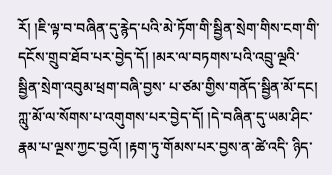རོ། །ཇི་ལྟ་བ་བཞིན་དུ་རྙེད་པའི་མེ་ཏོག་གི་སྦྱིན་སྲེག་གིས་ངག་གི་དངོས་གྲུབ་ཐོབ་པར་བྱེད་དོ། །མར་ལ་བཏགས་པའི་འབྲུ་ལྔའི་སྦྱིན་སྲེག་འབུམ་ཕྲག་བཞི་བྱས་ པ་ཙམ་གྱིས་གནོད་སྦྱིན་མོ་དང། ཀླུ་མོ་ལ་སོགས་པ་འགུགས་པར་བྱེད་དོ། །དེ་བཞིན་དུ་ཡམ་ཤིང་རྣམ་པ་ལྔས་ཀྱང་བྱའོ། །རྟག་ཏུ་གོམས་པར་བྱས་ན་ཚེ་འདི་ ཉིད་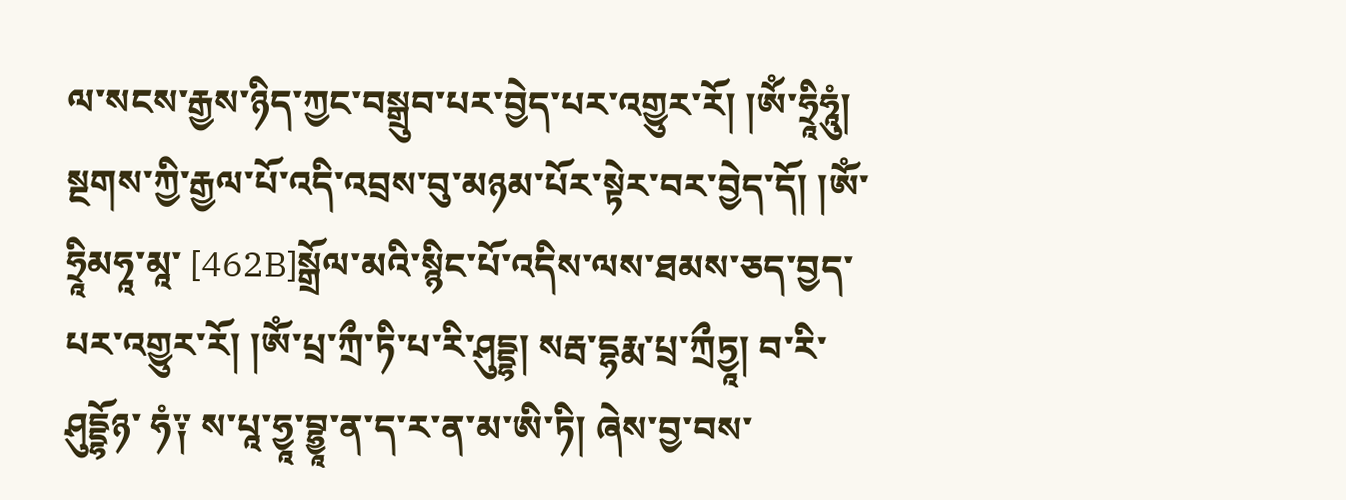ལ་སངས་རྒྱས་ཉིད་ཀྱང་བསྒྲུབ་པར་བྱེད་པར་འགྱུར་རོ། །ཨོཾ་ཧྲཱིཧཱུཾ། སྔགས་ཀྱི་རྒྱལ་པོ་འདི་འབྲས་བུ་མཉམ་པོར་སྟེར་བར་བྱེད་དོ། །ཨོཾ་ཧྲཱིམཧཱ་མཱ་ [462B]སྒྲོལ་མའི་སྙིང་པོ་འདིས་ལས་ཐམས་ཅད་བྱད་པར་འགྱུར་རོ། །ཨོཾ་པྲ་ཀྲྀ་ཏི་པ་རི་ཤུདྡྷ། སརྦ་དྷརྨ་པྲ་ཀྲྀཏྱཱ། བ་རི་ཤུདྡྷོཉ་ ཧཾ༑ ས་པཱ་ཧྱཱ་བྷྱཱ་ན་ད་ར་ན་མ་ཨི་ཏི། ཞེས་བྱ་བས་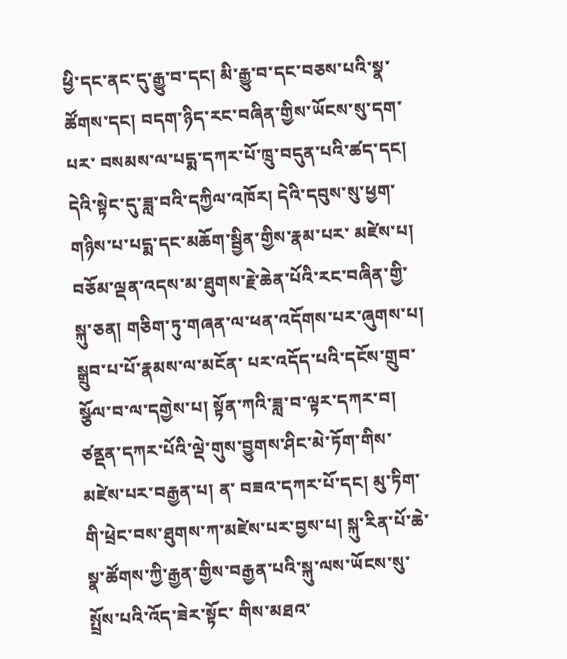ཕྱི་དང་ནང་དུ་རྒྱུ་བ་དང། མི་རྒྱུ་བ་དང་བཅས་པའི་སྣ་ཚོགས་དང། བདག་ཉིད་རང་བཞིན་གྱིས་ཡོངས་སུ་དག་པར་ བསམས་ལ་པདྨ་དཀར་པོ་ཁྲུ་བདུན་པའི་ཚད་དང། དེའི་སྟེང་དུ་ཟླ་བའི་དཀྱིལ་འཁོར། དེའི་དབུས་སུ་ཕྱག་གཉིས་པ་པདྨ་དང་མཆོག་སྦྱིན་གྱིས་རྣམ་པར་ མཛེས་པ། བཅོམ་ལྡན་འདས་མ་ཐུགས་རྗེ་ཆེན་པོའི་རང་བཞིན་གྱི་སྐུ་ཅན། གཅིག་ཏུ་གཞན་ལ་ཕན་འདོགས་པར་ཞུགས་པ། སྒྲུབ་པ་པོ་རྣམས་ལ་མངོན་ པར་འདོད་པའི་དངོས་གྲུབ་སྩོལ་བ་ལ་དགྱེས་པ། སྟོན་ཀའི་ཟླ་བ་ལྟར་དཀར་བ། ཙནྡན་དཀར་པོའི་ལྡེ་གུས་བྱུགས་ཤིང་མེ་ཏོག་གིས་མཛེས་པར་བརྒྱན་པ། ན་ བཟའ་དཀར་པོ་དང། མུ་ཏིག་གི་ཕྲེང་བས་ཐུགས་ཀ་མཛེས་པར་བྱས་པ། སྐུ་རིན་པོ་ཆེ་སྣ་ཚོགས་ཀྱི་རྒྱན་གྱིས་བརྒྱན་པའི་སྐུ་ལས་ཡོངས་སུ་སྤྲོས་པའི་འོད་ཟེར་སྟོང་ གིས་མཐའ་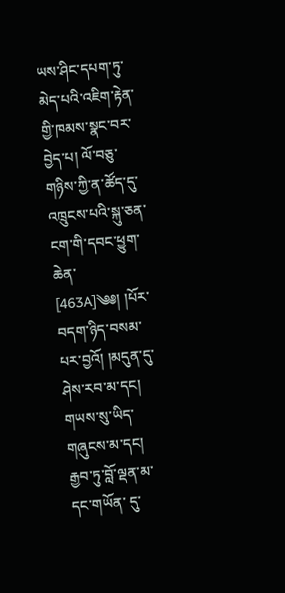ཡས་ཤིང་དཔག་ཏུ་མེད་པའི་འཇིག་རྟེན་གྱི་ཁམས་སྣང་བར་བྱེད་པ། ལོ་བཅུ་གཉིས་ཀྱི་ན་ཚོད་དུ་འཁྲུངས་པའི་སྐུ་ཅན་ངག་གི་དབང་ཕྱུག་ཆེན་ [463A]༄༅། །པོར་བདག་ཉིད་བསམ་པར་བྱའོ། །མདུན་དུ་ཤེས་རབ་མ་དང། གཡས་སུ་ཡིད་གཞུངས་མ་དང། རྒྱབ་ཏུ་བློ་ལྡན་མ་དང་གཡོན་ དུ་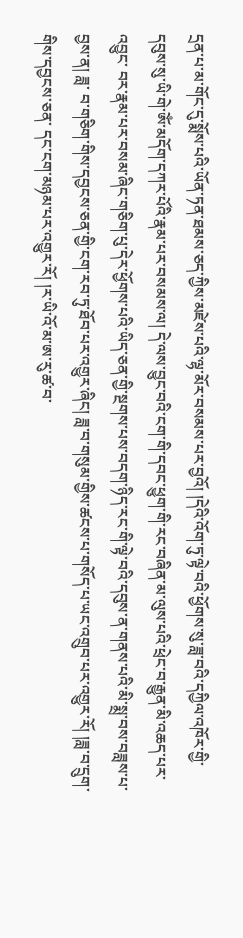དྲན་པ་མ་གོང་དུ་སྨོས་པའི་ཡོན་ཏན་ཐམས་ཅད་ཀྱིས་མཛེས་པའི་ལྷ་མོར་བསམས་པར་བྱའོ། །དེའི་འོག་ཏུ་ལྟེ་བའི་ཕྱོགས་སུ་ཟླ་བའི་དཀྱིལ་འཁོར་གྱི་ དབུས་སུ་ཡི་གེ་ཨོཾ་མདོག་དཀར་པོའི་རྣམ་པར་བསམས་ལ། དེ་ལས་བྱུང་བའི་ངག་གི་དབང་ཕྱུག་གི་རང་བཞིན་མ་ལུས་པའི་ཕྲེང་བ་རྒྱུན་མི་འཆད་པར་འབྱུང་ བར་རྣམ་པར་བསམ་ཞིང་གཅིག་པུ་དེར་ཕྱོགས་པའི་ཡིད་ཅན་གྱི་སྔགས་པས་བདག་ཉིད་རང་གི་ལྟེ་བའི་དབུས་ན་གནས་པའི་མི་སྨྲ་བས་བཟླས་པ་བྱས་ན། ཟླ་ བ་གཅིག་གིས་དབྱངས་ཅན་གྱི་ངག་རབ་ཏུ་ཐོབ་པར་འགྱུར་ཞིང། ཟླ་བ་གསུམ་གྱིས་ཚངས་པ་གསོད་པ་ཡང་འགྲུབ་པར་འགྱུར་རོ། །ཟླ་བ་དྲུག་གིས་དབྱངས་ཅན་ དང་ངག་མཉམ་པར་འགྱུར་རོ། །ར་ཡི་འོ་མ་ཨ་རུ་ཚ་བ་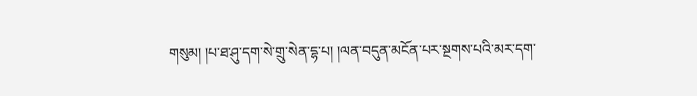གསུམ། །པ་ཐ་ཤུ་དག་སེ་གྲུ་སེན་དྷ་པ། །ལན་བདུན་མངོན་པར་སྔགས་པའི་མར་དག་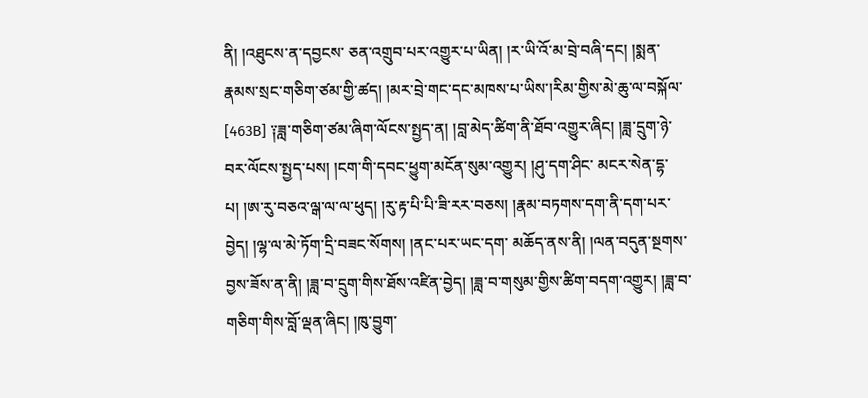ནི། །འཐུངས་ན་དབྱངས་ ཅན་འགྲུབ་པར་འགྱུར་པ་ཡིན། །ར་ཡི་འོ་མ་བྲེ་བཞི་དང། །སྨན་རྣམས་སྲང་གཅིག་ཙམ་གྱི་ཚད། །མར་བྲེ་གང་དང་མཁས་པ་ཡིས་།རིམ་གྱིས་མེ་ཆུ་ལ་བསྐོལ་ [463B] ༑ཟླ་གཅིག་ཙམ་ཞིག་ལོངས་སྤྱད་ན། །བླ་མེད་ཚིག་ནི་ཐོབ་འགྱུར་ཞིང། །ཟླ་དྲུག་ཉེ་བར་ལོངས་སྤྱད་པས། །ངག་གི་དབང་ཕྱུག་མངོན་སུམ་འགྱུར། །ཤུ་དག་ཤིང་ མངར་སེན་དྷ་པ། །ཨ་རུ་བཅའ་ལྒ་ལ་ལ་ཕུད། །རུ་རྟ་པི་པི་ཟི་རར་བཅས། །རྣམ་བཏགས་དག་ནི་དག་པར་བྱེད། །ལྷ་ལ་མེ་ཏོག་དྲི་བཟང་སོགས། །ནང་པར་ཡང་དག་ མཆོད་ནས་ནི། །ལན་བདུན་སྔགས་བྱས་ཟོས་ན་ནི། །ཟླ་བ་དྲུག་གིས་ཐོས་འཛིན་བྱེད། །ཟླ་བ་གསུམ་གྱིས་ཚིག་བདག་འགྱུར། །ཟླ་བ་གཅིག་གིས་བློ་ལྡན་ཞིང། །ཁུ་བྱུག་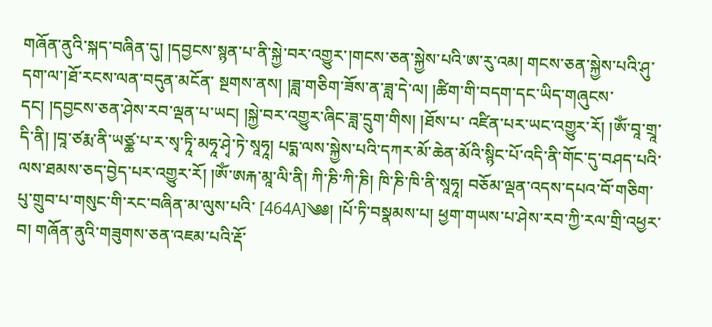གཞོན་ནུའི་སྐད་བཞིན་དུ། །དབྱངས་སྙན་པ་ནི་སྐྱེ་བར་འགྱུར་།གངས་ཅན་སྐྱེས་པའི་ཨ་རུ་འམ། གངས་ཅན་སྐྱེས་པའི་ཤུ་དག་ལ་།ཐོ་རངས་ལན་བདུན་མངོན་ སྔགས་ནས། །ཟླ་གཅིག་ཟོས་ན་ཟླ་དེ་ལ། །ཚིག་གི་བདག་དང་ཡིད་གཞུངས་དང། །དབྱངས་ཅན་ཤེས་རབ་ལྡན་པ་ཡང། །སྐྱེ་བར་འགྱུར་ཞིང་ཟླ་དྲུག་གིས། །ཐོས་པ་ འཛིན་པར་ཡང་འགྱུར་རོ། །ཨོཾ་བཱ་གྲཱ་དི་ནི། །བཱ་ཙརྨ་ནི་ཡཙྪ་པ་ར་སྭ་ཏཱི་མཧཱ་ཤྭེ་ཏེ་སཱཧཱ། པདྨ་ལས་སྐྱེས་པའི་དཀར་མོ་ཆེན་མོའི་སྙིང་པོ་འདི་ནི་གོང་དུ་བཤད་པའི་ ལས་ཐམས་ཅད་བྱེད་པར་འགྱུར་རོ། །ཨོཾ་ཨརྐ་མཱ་ལི་ནི། ཀི་ཎི་ཀི་ཎི། ཁི་ཎི་ཁི་ནི་སཱཧཱ། བཅོམ་ལྡན་འདས་དཔའ་བོ་གཅིག་པུ་གྲུབ་པ་གསུང་གི་རང་བཞིན་མ་ལུས་པའི་ [464A]༄༅། །པོ་ཏི་བསྣམས་པ། ཕྱག་གཡས་པ་ཤེས་རབ་ཀྱི་རལ་གྲི་འཕྱར་བ། གཞོན་ནུའི་གཟུགས་ཅན་འཇམ་པའི་རྡོ་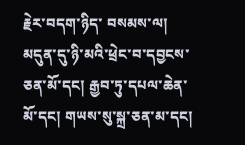རྗེར་བདག་ཉིད་ བསམས་ལ། མདུན་དུ་ཉི་མའི་ཕྲེང་བ་དབྱངས་ཅན་མོ་དང། རྒྱབ་ཏུ་དཔལ་ཆེན་མོ་དང། གཡས་སུ་སྐྲ་ཅན་མ་དང།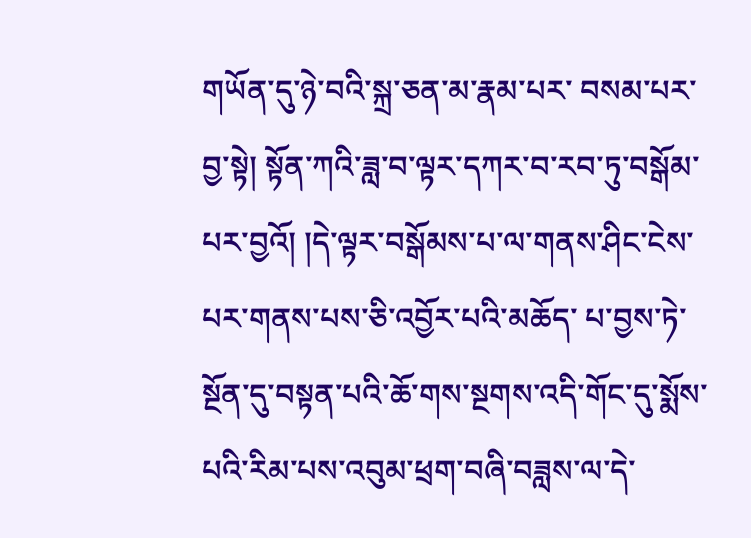གཡོན་དུ་ཉེ་བའི་སྐྲ་ཅན་མ་རྣམ་པར་ བསམ་པར་བྱ་སྟེ། སྟོན་ཀའི་ཟླ་བ་ལྟར་དཀར་བ་རབ་ཏུ་བསྒོམ་པར་བྱའོ། །དེ་ལྟར་བསྒོམས་པ་ལ་གནས་ཤིང་ངེས་པར་གནས་པས་ཅི་འབྱོར་པའི་མཆོད་ པ་བྱས་ཏེ་སྔོན་དུ་བསྟན་པའི་ཆོ་གས་སྔགས་འདི་གོང་དུ་སྨོས་པའི་རིམ་པས་འབུམ་ཕྲག་བཞི་བཟླས་ལ་དེ་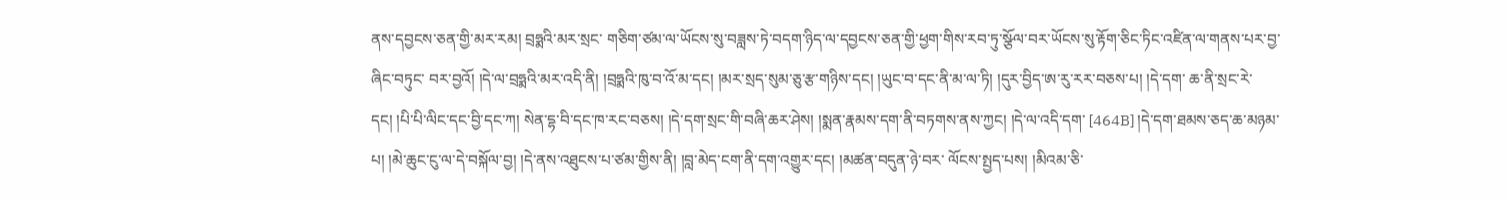ནས་དབྱངས་ཅན་གྱི་མར་རམ། བྲཧྨའི་མར་སྲང་ གཅིག་ཙམ་ལ་ཡོངས་སུ་བཟླས་ཏེ་བདག་ཉིད་ལ་དབྱངས་ཅན་གྱི་ཕྱག་གིས་རབ་ཏུ་སྩོལ་བར་ཡོངས་སུ་རྟོག་ཅིང་ཏིང་འཛིན་ལ་གནས་པར་བྱ་ཞིང་བཏུང་ བར་བྱའོ། །དེ་ལ་བྲཧྨའི་མར་འདི་ནི། །བྲཧྨའི་ཁུ་བ་འོ་མ་དང། །མར་སྲད་སུམ་ཅུ་རྩ་གཉིས་དང། །ཡུང་བ་དང་ནི་མ་ལ་ཏི། །དུར་བྱིད་ཨ་རུ་རར་བཅས་པ། །དེ་དག་ ཆ་ནི་སྲང་རེ་དང། །པི་པི་ལིང་དང་བྱི་དང་ཀ། སེན་དྷ་བི་དང་ཁ་རང་བཅས། །དེ་དག་སྲང་གི་བཞི་ཆར་ཤེས། །སྨན་རྣམས་དག་ནི་བཏགས་ནས་ཀྱང། །དེ་ལ་འདི་དག་ [464B] །དེ་དག་ཐམས་ཅད་ཆ་མཉམ་པ། །མེ་ཆུང་ངུ་ལ་དེ་བསྐོལ་བྱ། །དེ་ནས་འཐུངས་པ་ཙམ་གྱིས་ནི། །བླ་མེད་ངག་ནི་དག་འགྱུར་དང། །མཚན་བདུན་ཉེ་བར་ ལོངས་སྤྱད་པས། །མིའམ་ཅི་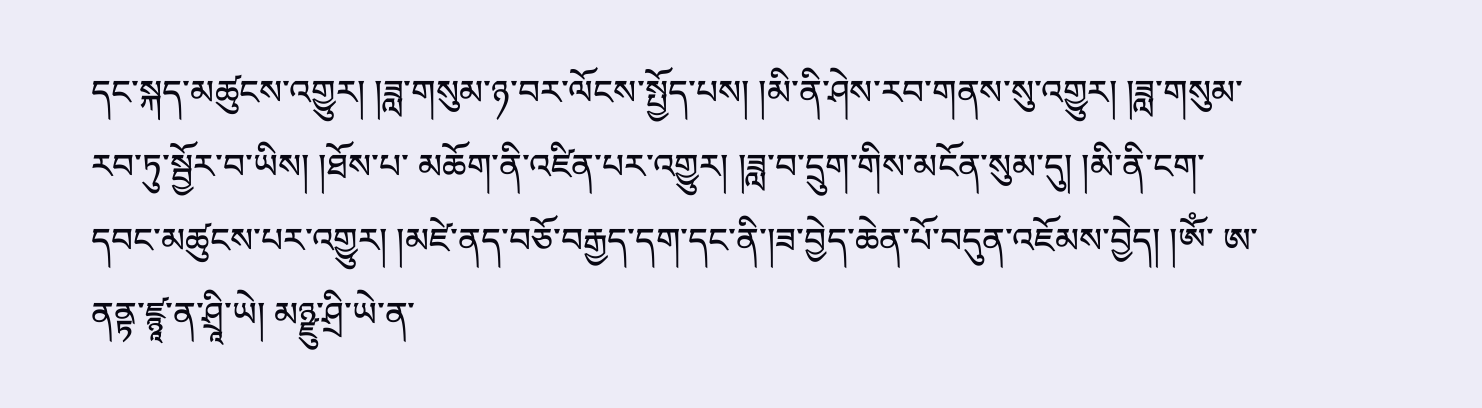དང་སྐད་མཚུངས་འགྱུར། །ཟླ་གསུམ་ཉ་བར་ལོངས་སྤྱོད་པས། །མི་ནི་ཤེས་རབ་གནས་སུ་འགྱུར། །ཟླ་གསུམ་རབ་ཏུ་སྦྱོར་བ་ཡིས། །ཐོས་པ་ མཆོག་ནི་འཛིན་པར་འགྱུར། །ཟླ་བ་དྲུག་གིས་མངོན་སུམ་དུ། །མི་ནི་ངག་དབང་མཚུངས་པར་འགྱུར། །མཛེ་ནད་བཅོ་བརྒྱད་དག་དང་ནི་།ཟ་བྱེད་ཆེན་པོ་བདུན་འཇོམས་བྱེད། །ཨོཾ་ ཨ་ནནྟ་ཛྙཱ་ན་ཤྲཱི་ཡེ། མཉྫུ་ཤྲི་ཡེ་ན་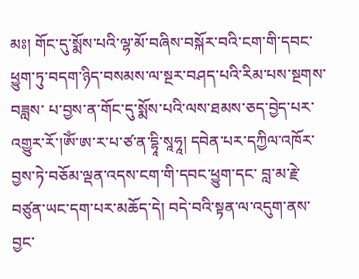མཿ། གོང་དུ་སྨོས་པའི་ལྷ་མོ་བཞིས་བསྐོར་བའི་ངག་གི་དབང་ཕྱུག་ཏུ་བདག་ཉིད་བསམས་ལ་སྔར་བཤད་པའི་རིམ་པས་སྔགས་བཟླས་ པ་བྱས་ན་གོང་དུ་སྨོས་པའི་ལས་ཐམས་ཅད་བྱེད་པར་འགྱུར་རོ་།ཨོཾ་ཨ་ར་པ་ཙ་ན་དྷཱི་སཱཧཱ། དབེན་པར་དཀྱིལ་འཁོར་བྱས་ཏེ་བཅོམ་ལྡན་འདས་ངག་གི་དབང་ཕྱུག་དང་ བླ་མ་རྗེ་བཙུན་ཡང་དག་པར་མཆོད་དེ། བདེ་བའི་སྟན་ལ་འདུག་ནས་བྱང་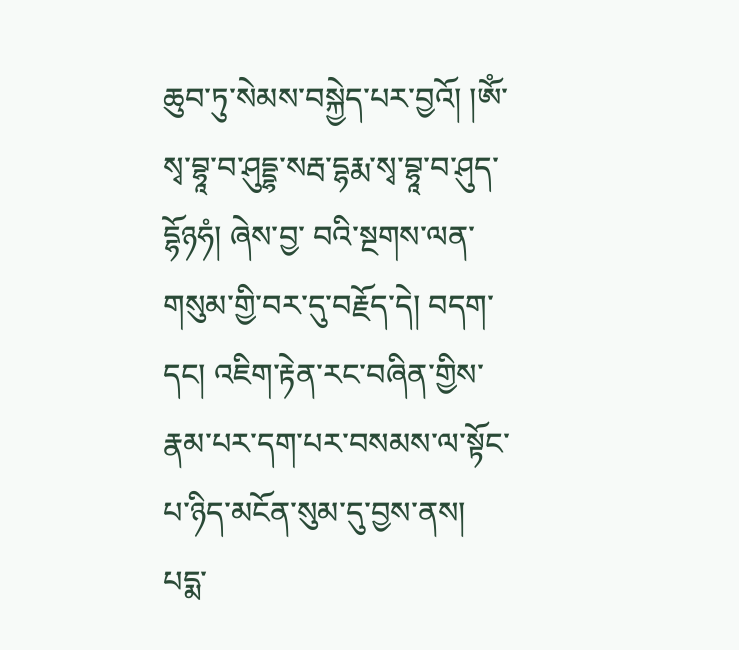ཆུབ་ཏུ་སེམས་བསྐྱེད་པར་བྱའོ། །ཨོཾ་སྭ་བྷཱ་བ་ཤུདྡྷ་སརྦ་དྷརྨ་སྭ་བྷཱ་བ་ཤུད་དྷོཉཧཾ། ཞེས་བྱ་ བའི་སྔགས་ལན་གསུམ་གྱི་བར་དུ་བརྗོད་དེ། བདག་དང། འཇིག་རྟེན་རང་བཞིན་གྱིས་རྣམ་པར་དག་པར་བསམས་ལ་སྟོང་པ་ཉིད་མངོན་སུམ་དུ་བྱས་ནས། པདྨ་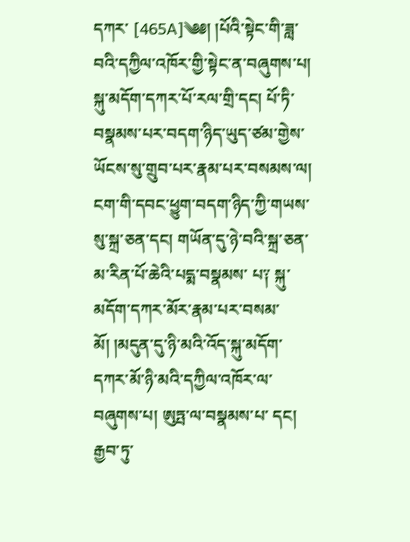དཀར་ [465A]༄༅། །པོའི་སྟེང་གི་ཟླ་བའི་དཀྱིལ་འཁོར་གྱི་སྟེང་ན་བཞུགས་པ། སྐུ་མདོག་དཀར་པོ་རལ་གྲི་དང། པོ་ཏི་བསྣམས་པར་བདག་ཉིད་ཡུད་ཙམ་གྱེས་ ཡོངས་སུ་གྲུབ་པར་རྣམ་པར་བསམས་ལ། ངག་གི་དབང་ཕྱུག་བདག་ཉིད་ཀྱི་གཡས་སུ་སྐྲ་ཅན་དང། གཡོན་དུ་ཉེ་བའི་སྐྲ་ཅན་མ་རིན་པོ་ཆེའི་པདྨ་བསྣམས་ པ༑ སྐུ་མདོག་དཀར་མོར་རྣམ་པར་བསམ་མོ། །མདུན་དུ་ཉི་མའི་འོད་སྐུ་མདོག་དཀར་མོ་ཉི་མའི་དཀྱིལ་འཁོར་ལ་བཞུགས་པ། ཨུཏྤ་ལ་བསྣམས་པ་ དང། རྒྱབ་ཏུ་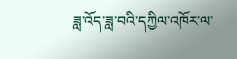ཟླ་འོད་ཟླ་བའི་དཀྱིལ་འཁོར་ལ་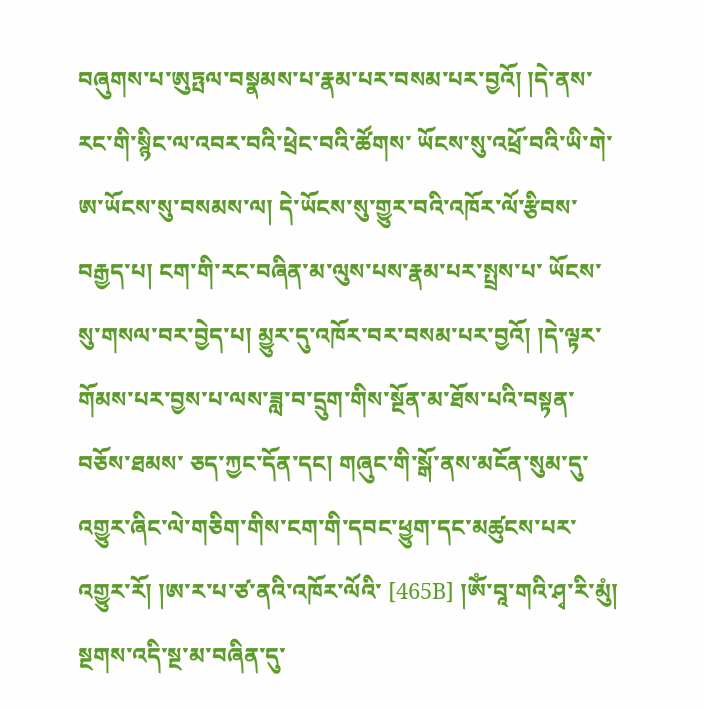བཞུགས་པ་ཨུཏྤལ་བསྣམས་པ་རྣམ་པར་བསམ་པར་བྱའོ། །དེ་ནས་རང་གི་སྙིང་ལ་འབར་བའི་ཕྲེང་བའི་ཚོགས་ ཡོངས་སུ་འཕྲོ་བའི་ཡི་གེ་ཨ་ཡོངས་སུ་བསམས་ལ། དེ་ཡོངས་སུ་གྱུར་བའི་འཁོར་ལོ་རྩིབས་བརྒྱད་པ། ངག་གི་རང་བཞིན་མ་ལུས་པས་རྣམ་པར་སྤྲས་པ་ ཡོངས་སུ་གསལ་བར་བྱེད་པ། མྱུར་དུ་འཁོར་བར་བསམ་པར་བྱའོ། །དེ་ལྟར་གོམས་པར་བྱས་པ་ལས་ཟླ་བ་དྲུག་གིས་སྔོན་མ་ཐོས་པའི་བསྟན་བཅོས་ཐམས་ ཅད་ཀྱང་དོན་དང། གཞུང་གི་སྒོ་ནས་མངོན་སུམ་དུ་འགྱུར་ཞིང་ལེ་གཅིག་གིས་ངག་གི་དབང་ཕྱུག་དང་མཚུངས་པར་འགྱུར་རོ། །ཨ་ར་པ་ཙ་ནའི་འཁོར་ལོའི་ [465B] །ཨོཾ་བཱ་གའི་ཤྭ་རི་མུཾ། སྔགས་འདི་སྔ་མ་བཞིན་དུ་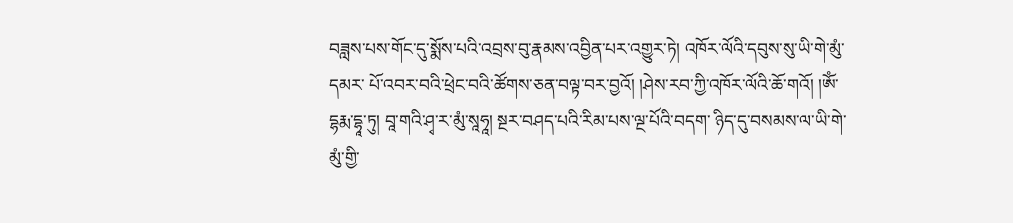བཟླས་པས་གོང་དུ་སྨོས་པའི་འབྲས་བུ་རྣམས་འབྱིན་པར་འགྱུར་ཏེ། འཁོར་ལོའི་དབུས་སུ་ཡི་གེ་མུཾ་དམར་ པོ་འབར་བའི་ཕྲེང་བའི་ཚོགས་ཅན་བལྟ་བར་བྱའོ། །ཤེས་རབ་ཀྱི་འཁོར་ལོའི་ཆོ་གའོ། །ཨོཾ་དྷརྨ་དྷཱ་ཏུ། བཱ་གའི་ཤྭ་ར་མུཾ་སཱཧཱ། སྔར་བཤད་པའི་རིམ་པས་ལྔ་པོའི་བདག་ ཉིད་དུ་བསམས་ལ་ཡི་གེ་མུཾ་གྱི་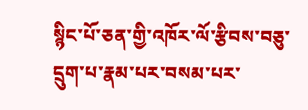སྙིང་པོ་ཅན་གྱི་འཁོར་ལོ་རྩིབས་བཅུ་དྲུག་པ་རྣམ་པར་བསམ་པར་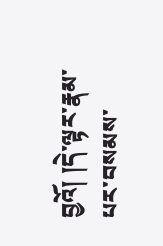བྱའོ། །དེ་ལྟར་རྣམ་པར་བསམས་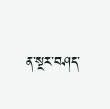ན་སྔར་བཤད་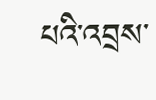པའི་འབྲས་